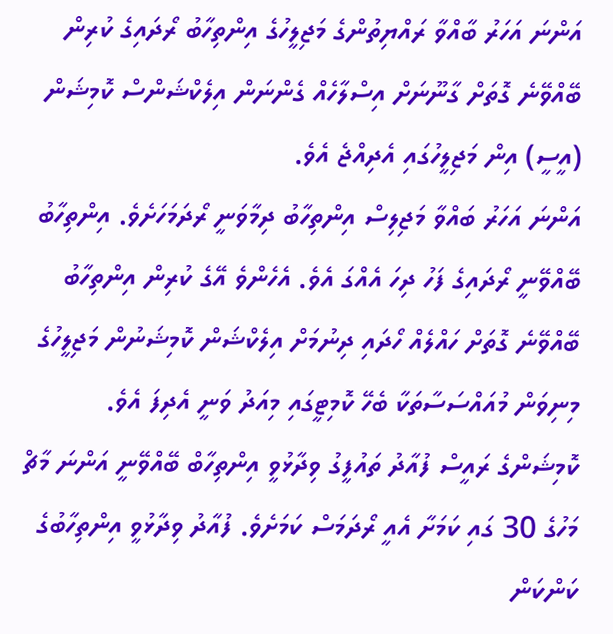އަންނަ އަހަރު ބާއްވާ ރައްޔިތުންގެ މަޖިލީހުގެ އިންތިހާބު ރޯދައިގެ ކުރިން ބޭއްވޭނެ ގޮތަށް ގާނޫނަށް އިސްލާހެއް ގެންނަން އިލެކްޝަންސް ކޮމިޝަން (އީސީ) އިން މަޖިލީހުގައި އެދިއްޖެ އެވެ.
އަންނަ އަހަރު ބައްވާ މަޖިލިސް އިންތިހާބު ދިމާވަނީ ރޯދަމަހަށެވެ. އިންތިހާބު ބޭއްވޭނީ ރޯދައިގެ ފަހު ދިހަ އެއްގަ އެވެ. އެހެންވެ އޭގެ ކުރިން އިންތިހާބު ބޭއްވޭނެ ގޮތަށް ހައްލެއް ހޯދައި ދިނުމަށް އިލެކްޝަން ކޮމިޝަނުން މަޖިލީހުގެ މިނިވަން މުއައްސަސާތަކާ ބެހޭ ކޮމިޓީގައި މިއަދު ވަނީ އެދިފަ އެވެ.
ކޮމިޝަންގެ ރައީސް ފުއާދު ތައުފީގު ވިދާޅުވީ އިންތިހާބް ބޭއްވޭނީ އަންނަ މާޗް މަހުގެ 30 ގައި ކަމަށާ އެއީ ރޯދަމަސް ކަމަށެވެ. ފުއާދު ވިދާޅުވީ އިންތިހާބުގެ ކަންކަން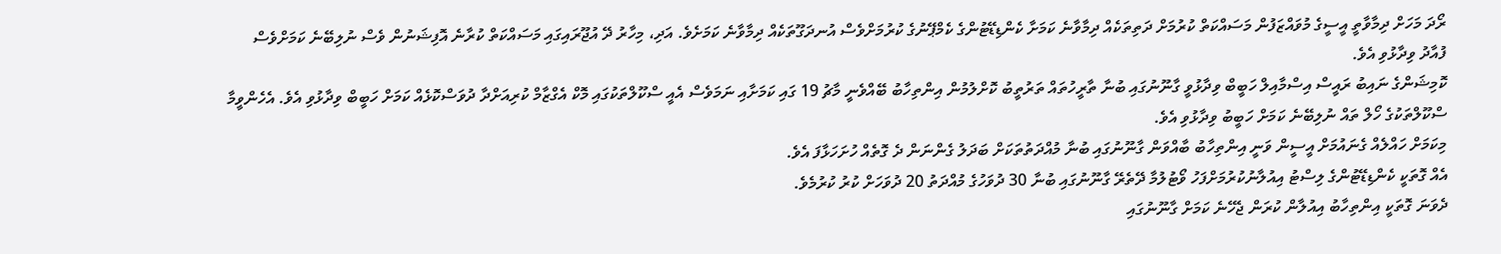ރޯދަ މަހަށް ދިމާވާތީ އީސީގެ މުވައްޒަފުން މަސައްކަތް ކުރުމަށް ދަތިތަކެއް ދިމާވާނެ ކަމަށާ ކެންޑިޑޭޓުންގެ ކެމްޕޭނުގެ ކުރުމަށްވެސް އުނދަގޫތަކެއް ދިމާވާނެ ކަމަށެވެ. އަދި، މިހާރު ދޭ އުޖޫރައިގައި މަސައްކަތް ކުރާނެ އޮފިޝަނުން ވެސް ނުލިބޭނެ ކަމަށްވެސް ފުއާދު ވިދާޅުވި އެވެ.
ކޮމިޝަންގެ ނައިބު ރައީސް އިސްމާއިލް ހަބީބް ވިދާޅުވީ ގާނޫނުގައި ބުނާ ތާރީހުތައް ތަރުތީބު ކޮށްލުމުން އިންތިހާބު ބޭއްވެނީ މާޗު 19 ގައި ކަމަށާއި ނަމަވެސް އެއީ ސްކޫލްތަކުގައި މޮކް އެގްޒާމް ކުރިއަށްދާ ދުވަސްކޮޅެއް ކަމަށް ހަބީބް ވިދާޅުވި އެވެ. އެހެންވީމާ ސްކޫލްތަކުގެ ހޯލް ތައް ނުލިބޭނެ ކަމަށް ހަބީބު ވިދާޅުވި އެވެ.
މިކަމަށް ހައްލެއް ގެނައުމަށް އީސީން ވަނީ އިންތިހާބު ބާއްވަން ގާނޫނުގައި ބުނާ މުއްދަތުތަކަށް ބަދަލު ގެންނަން ދެ ގޮތެއް ހުށަހަޅާފަ އެވެ.
އެއް ގޮތަކީ ކެންޑިޑޭޓުންގެ ލިސްޓު އިއުލާނުކުރުމަށްފަހު ވޯޓުލުމާ ދޭތެރޭ ގާނޫނުގައި ބުނާ 30 ދުވަހުގެ މުއްދަތު 20 ދުވަހަށް ކުރު ކުރުމެވެ.
ދެވަނަ ގޮތަކީ އިންތިހާބު އިއުލާން ކުރަން ޖެހޭނެ ކަމަށް ގާނޫނުގައި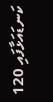ކަނޑައަޅާފައި 120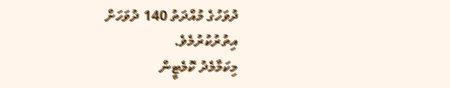ދުވަހުގެ މުއްދަތު 140 ދުވަހަށް އިތުރުކުރުމެވެ.
މިކަމާމެދު ކޮމެޓީން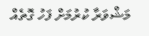މަޝްވަރާ ކުރުމަށް ފަހު ގޮތެއް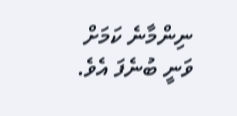ނިންމާނެ ކަމަށް ވަނީ ބުނެފަ އެވެ.